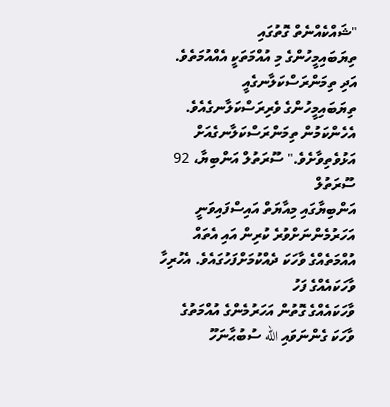"ޝައްކެއްނެތް ގޮތުގައި
ތިޔަބައިމީހުންގެ މި އުއްމަތަކީ އެއްއުމަތެވެ. އަދި ތިމަންރަސްކަލާނގެއީ
ތިޔަބައިމީހުންގެ ވެރިރަސްކަލާނގެއެވެ. އެހެންކަމުން ތިމަންރަސްކަލާނގެއަށް
އަޅުވެތިވާށެވެ." ސޫރަތުލް އަންބިޔާ، 92
ސޫރަތުލް
އަންބިޔާގައި މިއާޔަތް އައިސްފައިވަނީ އަހަރުމެންނަށްވުރެ ކުރިން އައި އެތައް
އުއްމަތެއްގެ ވާހަކަ ދެއްކުމަށްފަހުގައެވެ. އެހުރިހާ ވާހަކައެއްގެ ފަހު
ވާހަކައެއްގެ ގޮތުން އަހަރުމެންގެ އުއްމަތުގެ ވާހަކަ ގެންނަވައި الله ސުބުޙާނަހޫ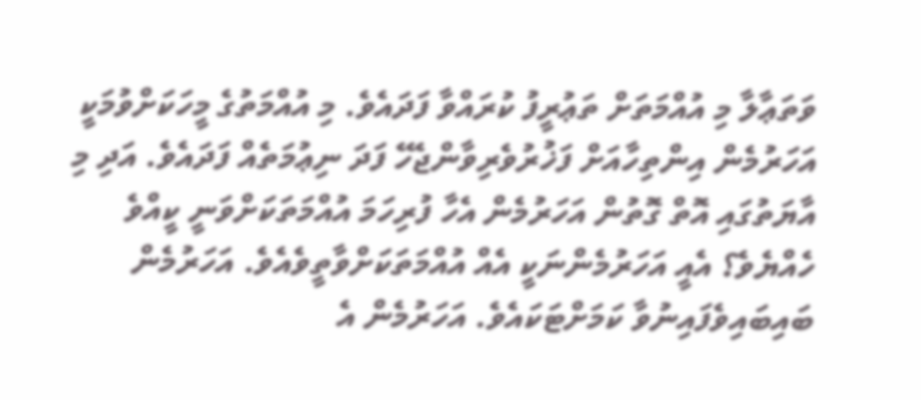ވަތަޢާލާ މި އުއްމަތަށް ތަޢުރީފު ކުރައްވާ ފަދައެވެ. މި އުއްމަތުގެ މީހަކަށްވުމަކީ
އަހަރުމެން އިންތިހާއަށް ފަޚުރުވެރިވާންޖެހޭ ފަދަ ނިޢުމަތެއް ފަދައެވެ. އަދި މި
އާޔަތުގައި އޮތް ގޮތުން އަހަރުމެން އެހާ ފުރިހަމަ އުއްމަތަކަށްވަނީ ކީއްވެ
ހެއްޔެވެ؟ އެއީ އަހަރުމެންނަކީ އެއް އުއްމަތަކަށްވާތީވެއެވެ. އަހަރުމެން
ބައިބައިވެފައިނުވާ ކަމަށްޓަކައެވެ. އަހަރުމެން އެ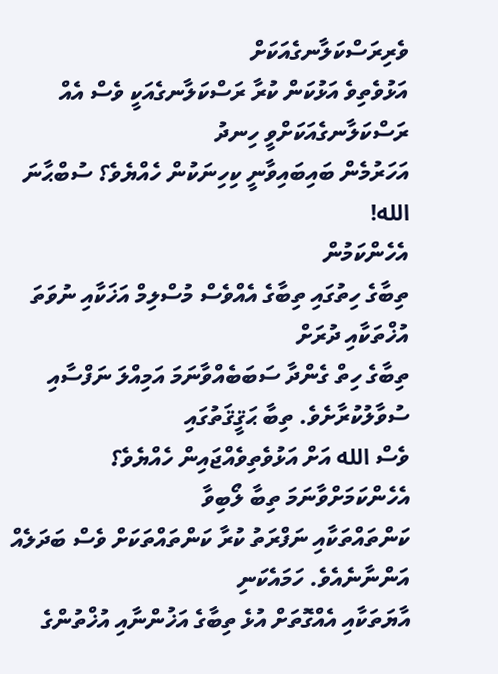ވެރިރަސްކަލާނގެއަކަށް
އަޅުވެތިވެ އަޅުކަން ކުރާ ރަސްކަލާނގެއަކީ ވެސް އެއް ރަސްކަލާނގެއަކަށްވީ ހިނދު
އަހަރުމެން ބައިބައިވާނީ ކިހިނަކުން ހެއްޔެވެ؟ ސުބްޙާނަ الله!
އެހެންކަމުން
ތިބާގެ ހިތުގައި ތިބާގެ އެއްވެސް މުސްލިމް އަޚަކާއި ނުވަތަ އުޚްތަކާއި ދުރަށް
ތިބާގެ ހިތް ގެންދާ ސަބަބެއްވާނަމަ އަމިއްލަ ނަފްސާއި ސުވާލުކުރާށެވެ. ތިބާ ޙަޤީޤަތުގައި
ވެސް الله އަށް އަޅުވެތިވެއްޖައިން ހެއްޔެވެ؟ އެހެންކަމަށްވާނަމަ ތިބާ ލޯބިވާ
ކަންތައްތަކާއި ނަފްރަތު ކުރާ ކަންތައްތަކަށް ވެސް ބަދަލެއް އަންނާނެއެވެ. ހަމައެކަނި
އާޔަތަކާއި އެއްގޮތަށް އުޅެ ތިބާގެ އަޚުންނާއި އުޚްތުންގެ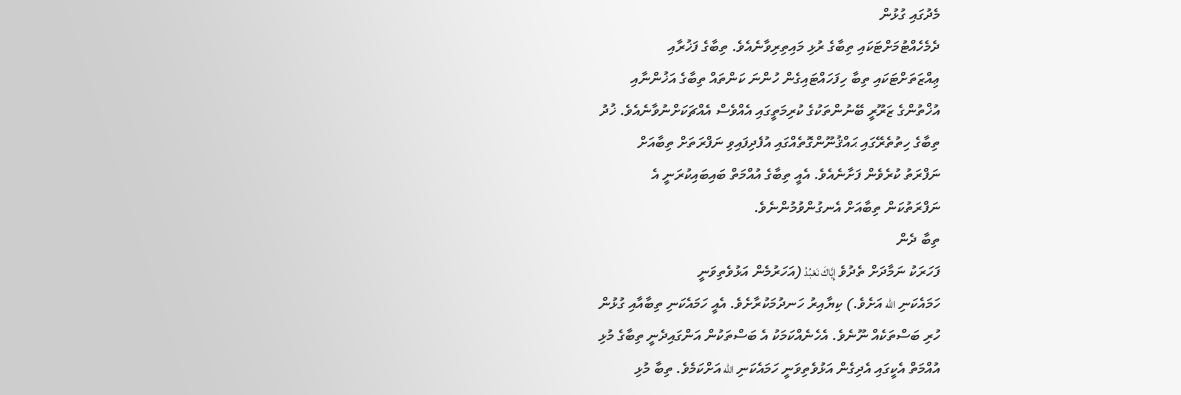މެދުގައި ގުޅުން
ދެމެހެއްޓުމަށްޓަކައި ތިބާގެ ރުޅި މައިތިރިވާނެއެވެ. ތިބާގެ ފަޚުރާއި
ޢިއްޒަތަށްޓަކައި ތިބާ ހިފަހައްޓައިގެން ހުންނަ ކަންތައް ތިބާގެ އަޚުންނާއި
އުޚްތުންގެ ޒަރޫރީ ބޭނުންތަކުގެ ކުރިމަތީގައި އެއްވެސް އެއްޗަކަށްނުވާނެއެވެ. ޚުދު
ތިބާގެ ހިތުތެރޭގައި ޙައްޤުނޫންގޮތެއްގައި އުފެދިފައިވި ނަފްރަތަށް ތިބާއަށް
ނަފްރަތު ކުރެވެން ފަށާނެއެވެ. އެއީ ތިބާގެ އުއްމަތް ބައިބައިކުރަނީ އެ
ނަފްރަތުކަން ތިބާއަށް އެނގުންވުމުންނެވެ.
ތިބާ ދެން
ފަހަރަކު ނަމާދަށް ތެދުވެ إِيَّاكَ نَعْبُدُ (އަހަރުމެން އަޅުވެތިވަނީ
ހަމައެކަނި الله އަށެވެ.) ކިޔާއިރު ހަނދުމަކުރާށެވެ. އެއީ ހަމައެކަނި ތިބާއާއި ގުޅުން
ހުރި ބަސްތަކެއް ނޫނެވެ. އެހެނެއްކަމަކު އެ ބަސްތަކުން އަންގައިދެނީ ތިބާގެ މުޅި
އުއްމަތް އެކީގައި އެދިގެން އަޅުވެތިވަނީ ހަމައެކަނި الله އަށްކަމެވެ. ތިބާ މުޅި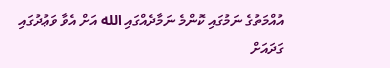އުއްމަތުގެ ނަމުގައި ކޮންމެ ނަމާދެއްގައި الله އަށް އެވާ ވަޢުދުގައި ގަދައަށް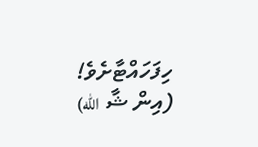ހިފަހައްޓާށެވެ! (އިން ޝާ الله)